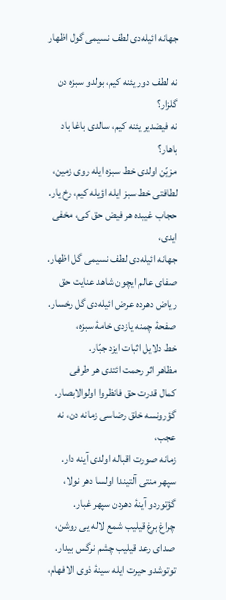جهانه ائیله‌دی لطف نسیمی گول اظهار

نه لطف دور یئنه کیم، بولدو سبزه دن گلزار؟
نه فیضدیر یئنه کیم، سالدی باغا باد باهار؟
مزیّن اولدی خط سبزه ایله روی زمین،
لطافتی خط سبز ایله اؤیله کیم، رخ یار.
حجاب غیبده هر فیض حق کی، مخفی ایدی،
جهانه ائیله‌دی لطف نسیمی گل اظهار.
صفای عالم ایچون شاهد عنایت حق
ریاض دهرده عرض ائیله‌دی گل رخسار.
صفحۀ چمنه یازدی خامۀ سبزه،
خط دلایل اثبات ایزد جبّار.
مظاهر اثر رحمت ائتدی هر طرفی
کمال قدرت حق فانظروا اولوالابصار.
گؤرونسه خلق رضاسی زمانه دن، نه عجب،
زمانه صورت اقباله اولدی آینه دار.
سپهر منتی آلتیندا اولسا دهر نولا،
گؤتوردو آینۀ دهردن سپهر غبار.
چراغ برغ قیلیب شمع لاله یی روشن،
صدای رعد قیلیب چشم نرگس بیدار.
توتوشدو حیرت ایله سینۀ ذوی الافهام،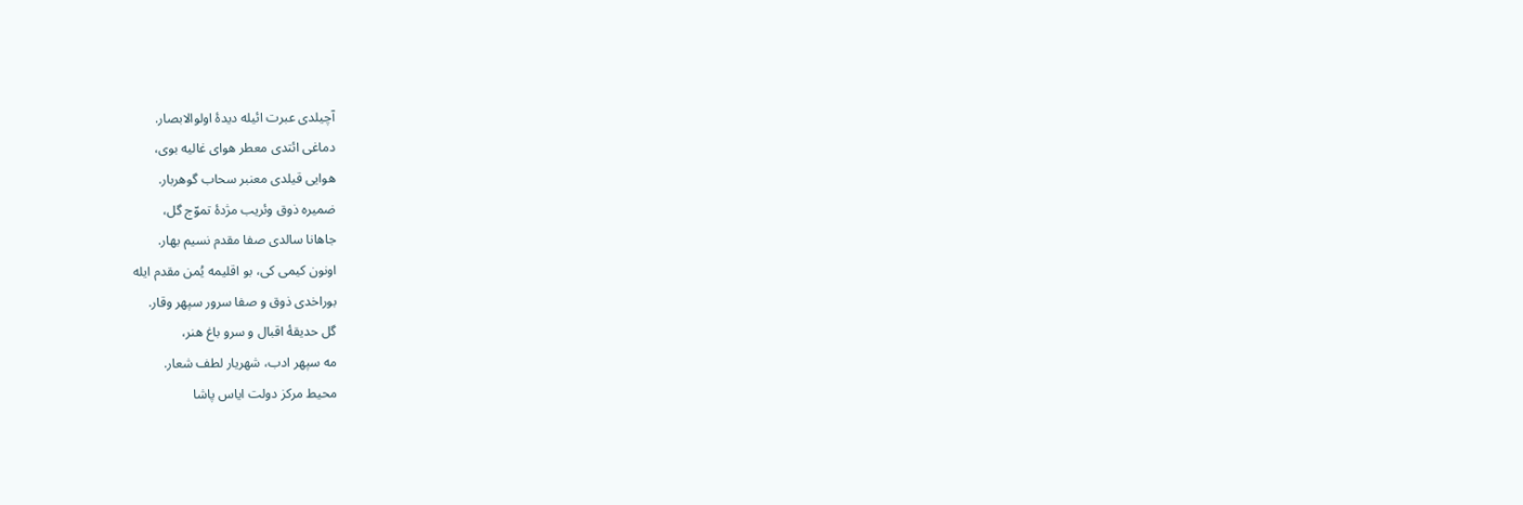آچیلدی عبرت ائیله دیدۀ اولوالابصار.
دماغی ائتدی معطر هوای غالیه بوی،
هوایی قیلدی معنبر سحاب گوهربار.
ضمیره ذوق وئریب مژدۀ تموّج گل،
جاهانا سالدی صفا مقدم نسیم بهار.
اونون کیمی کی، بو اقلیمه یُمن مقدم ایله
بوراخدی ذوق و صفا سرور سپهر وقار.
گل حدیقۀ اقبال و سرو باغ هنر،
مه سپهر ادب، شهریار لطف شعار.
محیط مرکز دولت ایاس پاشا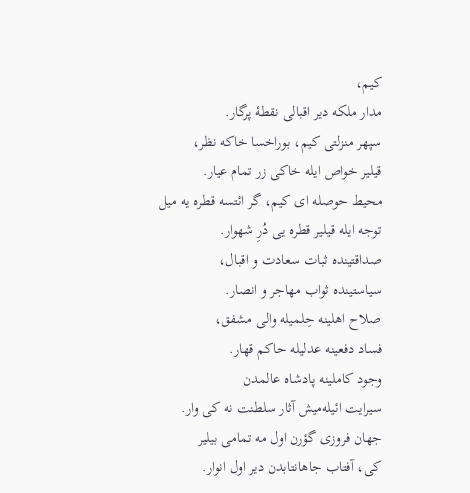کیم،
مدار ملکه دیر اقبالی نقطۀ پرگار.
سپهر منزلتی کیم، بوراخسا خاکه نظر،
قیلیر خواص ایله خاکی زر تمام عیار.
محیط حوصله ای کیم، گر ائتسه قطره یه میل
توجه ایله قیلیر قطره یی دُرِ شهوار.
صداقتینده ثبات سعادت و اقبال،
سیاستینده ثواب مهاجر و انصار.
صلاح اهلینه حِلمیله والی مشفق،
فساد دفعینه عدلیله حاکم قهار.
وجود کاملینه پادشاه عالمدن
سیرایت ائیله‌میش آثار سلطنت نه کی وار.
جهان فروزی گؤرن اول مه تمامی بیلیر
کی، آفتاب جاهانتابدن دیر اول انوار.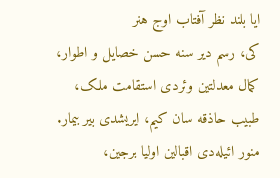ایا بلند نظر آفتاب اوج هنر
کی، رسم دیر سنه حسن خصایل و اطوار،
کمال معدلتین وئردی استقامت ملک،
طبیب حاذقه سان کیم، ایریشدی بیر بیمار.
منور ائیله‌دی اقبالین اولیا برجین،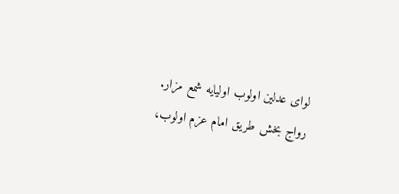لوای عدلین اولوب اولیایه شمع مزار.
رواج بخش طریق امام عزم اولوب،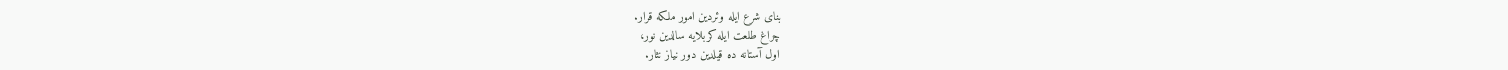بنای شرع ایله وئردین امور ملکه قرار.
چراغ طلعت ایله کربلایه سالدین نور،
اول آستانه ده قیلدین دور نیاز نثار.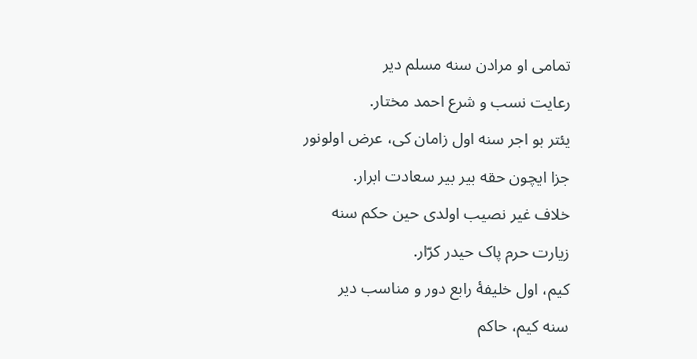تمامی او مرادن سنه مسلم دیر
رعایت نسب و شرع احمد مختار.
یئتر بو اجر سنه اول زامان کی، عرض اولونور
جزا ایچون حقه بیر بیر سعادت ابرار.
خلاف غیر نصیب اولدی حین حکم سنه
زیارت حرم پاک حیدر کرّار.
کیم، اول خلیفۀ رابع دور و مناسب دیر
سنه کیم، حاکم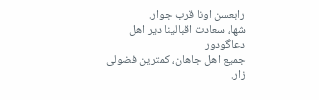رابعسن اونا قرب جوار.
شها، سعادت اقبالینا دیر اهل دعاگودور
جمیع اهل جاهان، کمترین فضولی زار.